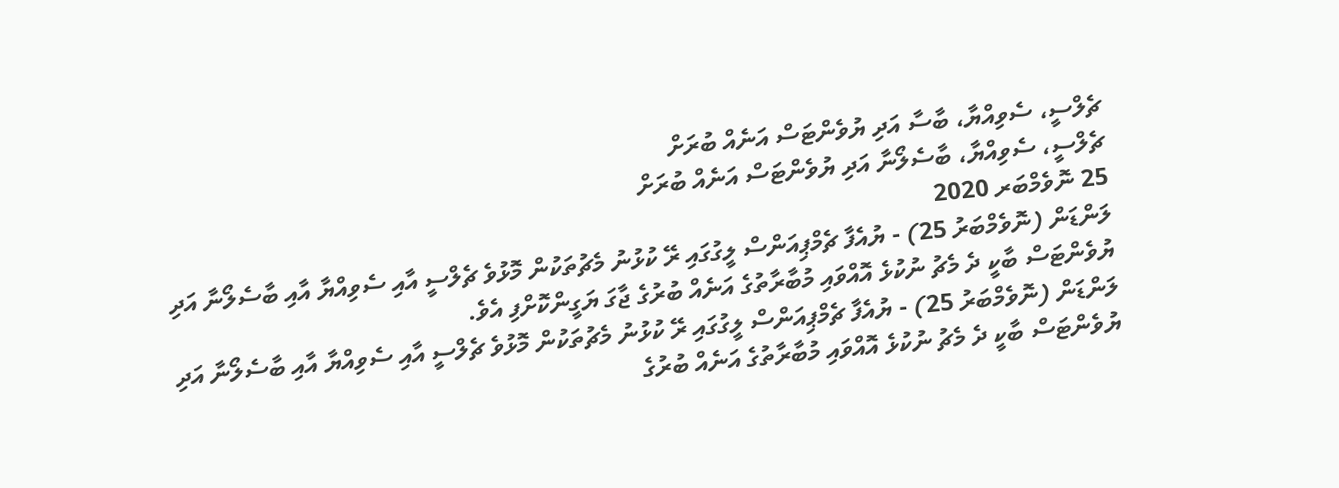ޗެލްސީ، ސެވިއްޔާ، ބާސާ އަދި ޔުވެންޓަސް އަނެއް ބުރަށް
ޗެލްސީ، ސެވިއްޔާ، ބާސެލޯނާ އަދި ޔުވެންޓަސް އަނެއް ބުރަށް
25 ނޮވެމްބަރ 2020
ލަންޑަން (ނޮވެމްބަރު 25) - ޔުއެފާ ޗެމްޕިއަންސް ލީގުގައި ރޭ ކުޅުނު މެޗުތަކުން މޮޅުވެ ޗެލްސީ އާއި ސެވިއްޔާ އާއި ބާސެލޯނާ އަދި ޔުވެންޓަސް ބާކީ ދެ މެޗު ނުކުޅެ އޮއްވައި މުބާރާތުގެ އަނެއް ބުރުގެ ޖާގަ ޔަގީންކޮށްފި އެވެ.
ލަންޑަން (ނޮވެމްބަރު 25) - ޔުއެފާ ޗެމްޕިއަންސް ލީގުގައި ރޭ ކުޅުނު މެޗުތަކުން މޮޅުވެ ޗެލްސީ އާއި ސެވިއްޔާ އާއި ބާސެލޯނާ އަދި ޔުވެންޓަސް ބާކީ ދެ މެޗު ނުކުޅެ އޮއްވައި މުބާރާތުގެ އަނެއް ބުރުގެ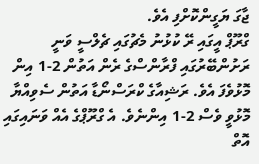ޖާގަ ޔަގީންކޮށްފި އެވެ.
ގްރޫޕް އީގައި ރޭ ކުޅުނު މެޗުގައި ޗެލްސީ ވަނީ ރަށުންބޭރުގައި ފްރާންސްގެ ރެން އަތުން 2-1 އިން މޮޅުވެފަ އެވެ. ރަޝިއާގެ ކްރަސްނޯޑާ އަތުން ސެވިއްޔާ މޮޅުވީ ވެސް 2-1 އިންނެވެ. އެ ގްރޫޕްގެ އެއް ވަނައިގައި އޮތް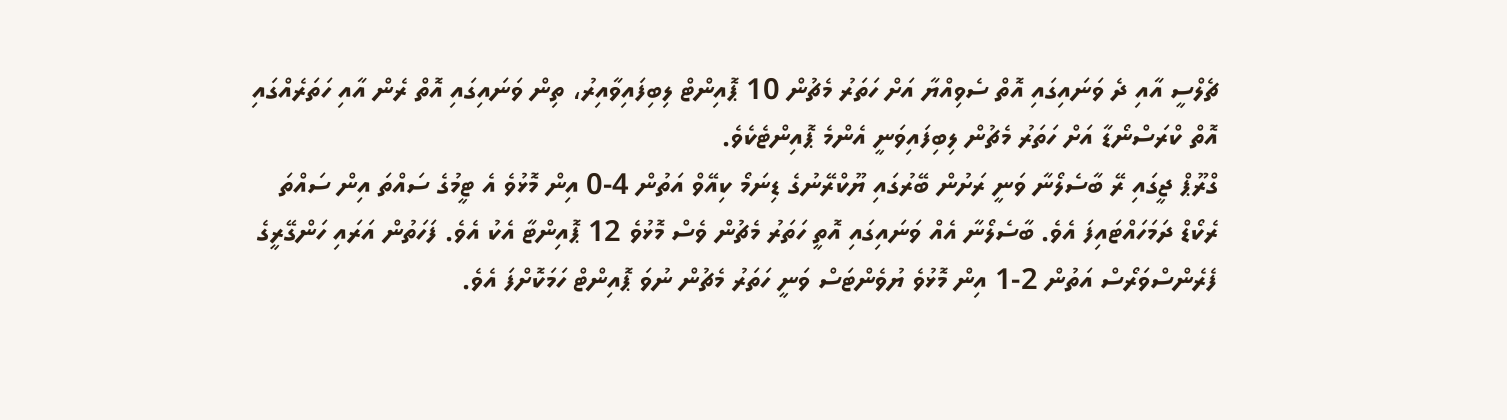ޗެލްސީ އާއި ދެ ވަނައިގައި އޮތް ސެވިއްޔާ އަށް ހަތަރު މެޗުން 10 ޕޮއިންޓް ލިބިފައިވާއިރު، ތިން ވަނައިގައި އޮތް ރެން އާއި ހަތަރެއްގައި އޮތް ކްރަސްނޯޑާ އަށް ހަތަރު މެޗުން ލިބިފައިވަނީ އެންމެ ޕޮއިންޓެކެވެ.
ގްރޫޕް ޖީގައި ރޭ ބާސެލޯނާ ވަނީ ރަށުން ބޭރުގައި ޔޫކްރޭނުގެ ޑިނަމޯ ކިއޭވް އަތުން 4-0 އިން މޮޅުވެ އެ ޓީމުގެ ސައްތަ އިން ސައްތަ ރެކޯޑް ދަމަހައްޓައިފަ އެވެ. ބާސެލޯނާ އެއް ވަނައިގައި އޮތީ ހަތަރު މެޗުން ވެސް މޮޅުވެ 12 ޕޮއިންޓާ އެކު އެވެ. ފަހަތުން އަރައި ހަންގޭރީގެ ފެރެންސްވަރޯސް އަތުން 2-1 އިން މޮޅުވެ ޔުވެންޓަސް ވަނީ ހަތަރު މެޗުން ނުވަ ޕޮއިންޓް ހަމަކޮށްފަ އެވެ.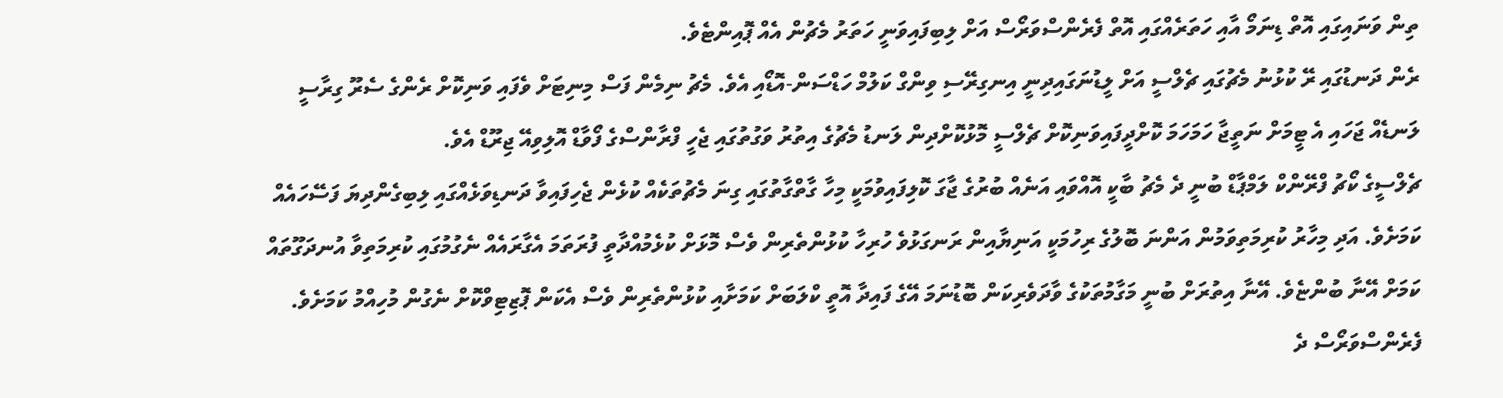ތިން ވަނައިގައި އޮތް ޑިނަމޯ އާއި ހަތަރެއްގައި އޮތް ފެރެންސްވަރޯސް އަށް ލިބިފައިވަނީ ހަތަރު މެޗުން އެއް ޕޮއިންޓެވެ.
ރެން ދަނޑުގައި ރޭ ކުޅުނު މެޗުގައި ޗެލްސީ އަށް ލީޑުނަގައިދިނީ އިނގިރޭސި ވިންގް ކަލުމް ހަޑްސަން-އޮޑޯއި އެވެ. މެޗު ނިމެން ފަސް މިނިޓަށް ވެފައި ވަނިކޮށް ރެންގެ ސެރޫ ގިރާސީ ލަނޑެއް ޖަހައި އެ ޓީމަށް ނަތީޖާ ހަމަހަމަ ކޮށްދީފައިވަނިކޮށް ޗެލްސީ މޮޅުކޮށްދިން ލަނޑު މެޗުގެ އިތުރު ވަގުތުގައި ޖެހީ ފްރާންސްގެ ފޯވާޑް އޮލިވިއޭ ޖިރޫޑް އެވެ.
ޗެލްސީގެ ކޯޗު ފްރޭންކް ލަމްޕާޑް ބުނީ ދެ މެޗު ބާކީ އޮއްވައި އަނެއް ބުރުގެ ޖާގަ ކޮލިފައިވުމަކީ މިހާ ގާތްގާތުގައި ގިނަ މެޗުތަކެއް ކުޅެން ޖެހިފައިވާ ދަނޑިވަޅެއްގައި ލިބިގެންދިޔަ ފަސޭހައެއް ކަމަށެވެ. އަދި މިހާރު ކުރިމަތިވަމުން އަންނަ ބޮލުގެ ރިހުމަކީ އަނިޔާއިން ރަނގަޅުވެ ހުރިހާ ކުޅުންތެރިން ވެސް މޮޅަށް ކުޅެމުއްދާތީ ފުރަތަމަ އެގާރައެއް ނެގުމުގައި ކުރިމަތިވާ އުނދަގޫތައް ކަމަށް އޭނާ ބުންޏެވެ. އޭނާ އިތުރަށް ބުނީ މަގާމުތަކުގެ ވާދަވެރިކަން ބޮޑުނަމަ އޭގެ ފައިދާ އޮތީ ކްލަބަށް ކަމަށާއި ކުޅުންތެރިން ވެސް އެކަން ޕޮޒިޓިވްކޮށް ނެގުން މުހިއްމު ކަމަށެވެ.
ފެރެންސްވަރޯސް ދެ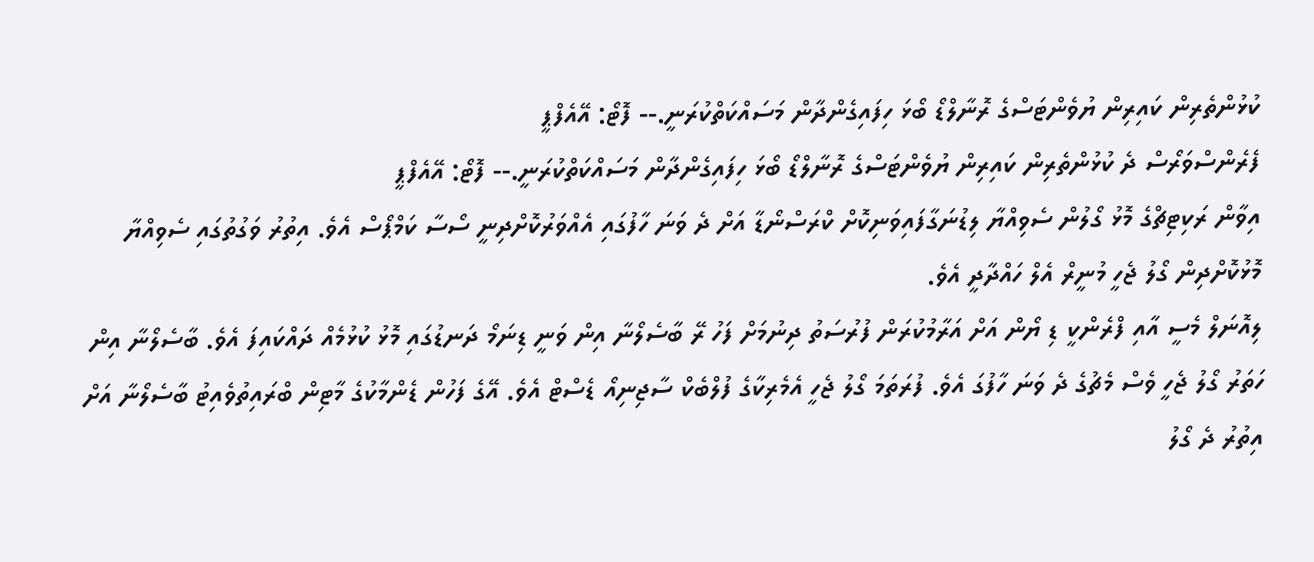ކުޅުންތެރިން ކައިރިން ޔުވެންޓަސްގެ ރޮނާލްޑޯ ބޯޅަ ހިފައިގެންދާން މަސައްކަތްކުރަނީ.-- ފޮޓޯ: އޭއެފްޕީ
ފެރެންސްވަރޯސް ދެ ކުޅުންތެރިން ކައިރިން ޔުވެންޓަސްގެ ރޮނާލްޑޯ ބޯޅަ ހިފައިގެންދާން މަސައްކަތްކުރަނީ.-- ފޮޓޯ: އޭއެފްޕީ
އިވާން ރަކިޓިޗްގެ މޮޅު ގޯލުން ސެވިއްޔާ ލިޑުނަގާފައިވަނިކޮށް ކްރަސްނޯޑާ އަށް ދެ ވަނަ ހާފުގައި އެއްވަރުކޮށްދިނީ ސޯސާ ކަމްޕޯސް އެވެ. އިތުރު ވަގުތުގައި ސެވިއްޔާ މޮޅުކޮށްދިން ގޯލު ޖެހީ މުނީރް އެލް ހައްދާދީ އެވެ.
ލިއޮނަލް މެސީ އާއި ފްރެންކީ ޑި ޔޯން އަށް އަރާމުކުރަން ފުރުސަތު ދިނުމަށް ފަހު ރޭ ބާސެލޯނާ އިން ވަނީ ޑިނަމޯ ދަނޑުގައި މޮޅު ކުޅުމެއް ދައްކައިފަ އެވެ. ބާސެލޯނާ އިން ހަތަރު ގޯލު ޖެހީ ވެސް މެޗުގެ ދެ ވަނަ ހާފުގަ އެވެ. ފުރަތަމަ ގޯލު ޖެހީ އެމެރިކާގެ ފުލްބެކް ސާޖިނިއޯ ޑެސްޓް އެވެ. އޭގެ ފަހުން ޑެންމާކުގެ މާޓިން ބްރައިތުވެއިޓު ބާސެލޯނާ އަށް އިތުރު ދެ ގޯލު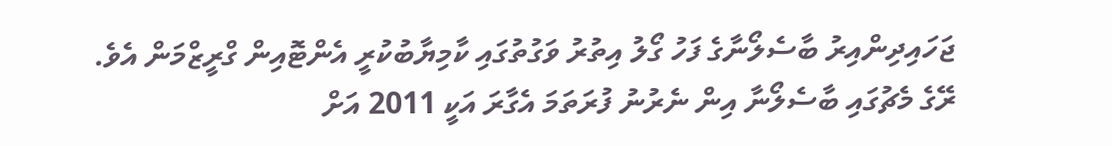ޖަހައިދިންއިރު ބާސެލޯނާގެ ފަހު ގޯލު އިތުރު ވަގުތުގައި ކާމިޔާބުކުރީ އެންޓޮއިން ގްރީޒްމަން އެވެ.
ރޭގެ މެޗުގައި ބާސެލޯނާ އިން ނެރުނު ފުރަތަމަ އެގާރަ އަކީ 2011 އަށް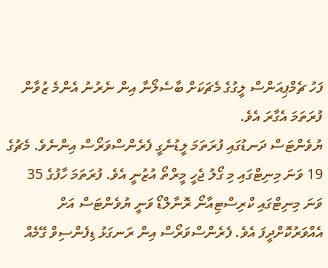ފަހު ޗެމްޕިއަންސް ލީގުގެ މެޗަކަށް ބާސެލޯނާ އިން ނެރުނު އެންމެ ޒުވާން ފުރަތަމަ އެގާރަ އެވެ.
ޔުވެންޓަސް ދަނޑުގައި ފުރަތަމަ ލީޑުނެގީ ފެރެންސްވަރޯސް އިންނެވެ. މެޗުގެ 19 ވަނަ މިނިޓްގައި މި ގޯލު ޖެހީ މީރްތޯ އުޒުނީ އެވެ. ފުރަތަމަ ހާފުގެ 35 ވަނަ މިނިޓްގައި ކްރިސްޓިއާނޯ ރޮނާލްޑޯ ވަނީ ޔުވެންޓަސް އަށް އެއްވަރުކޮށްދީފަ އެވެ. ފެރެންސްވަރޯސް އިން ރަނގަޅު ޑިފެންސިވް ގޭމެއް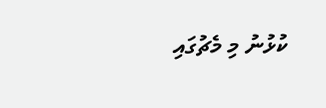ކުޅުނު މި މެޗުގައި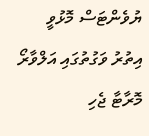ޔުވެންޓަސް މޮޅުވީ އިތުރު ވަގުތުގައި އަލްވާރޯ މޮރާޓާ ޖެހި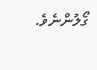ގޯލުންނެވެ.